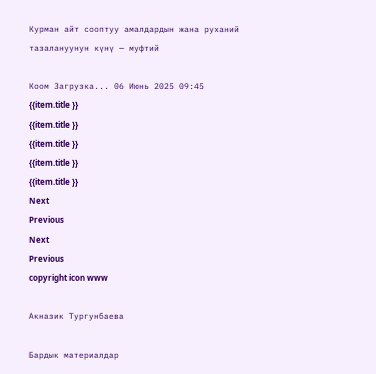Курман айт сооптуу амалдардын жана руханий тазалануунун күнү — муфтий

Коом Загрузка... 06 Июнь 2025 09:45
{{item.title }}
{{item.title }}
{{item.title }}
{{item.title }}
{{item.title }}
Next
Previous
Next
Previous
copyright icon www

Акназик Тургунбаева

Бардык материалдар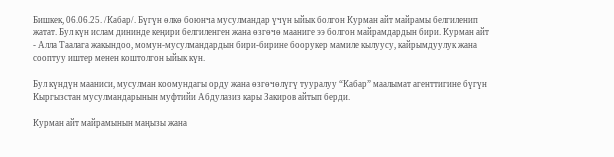Бишкек, 06.06.25. /Кабар/. Бүгүн өлкө боюнча мусулмандар үчүн ыйык болгон Курман айт майрамы белгиленип жатат. Бул күн ислам дининде кеңири белгиленген жана өзгөчө мааниге ээ болгон майрамдардын бири. Курман айт - Алла Таалага жакындоо, момун-мусулмандардын бири-бирине боорукер мамиле кылуусу, кайрымдуулук жана сооптуу иштер менен коштолгон ыйык күн.

Бул күндүн мааниси, мусулман коомундагы орду жана өзгөчөлүгү тууралуу “Кабар” маалымат агенттигине бүгүн Кыргызстан мусулмандарынын муфтийи Абдулазиз кары Закиров айтып берди.

Курман айт майрамынын маңызы жана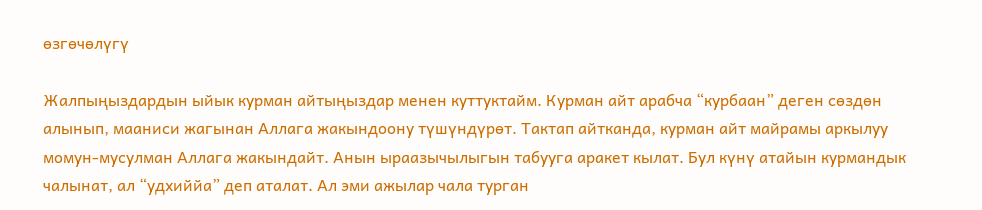өзгөчөлүгү

Жалпыңыздардын ыйык курман айтыңыздар менен куттуктайм. Курман айт арабча “курбаан” деген сөздөн алынып, мааниси жагынан Аллага жакындоону түшүндүрөт. Тактап айтканда, курман айт майрамы аркылуу момун-мусулман Аллага жакындайт. Анын ыраазычылыгын табууга аракет кылат. Бул күнү атайын курмандык чалынат, ал “удхиййа” деп аталат. Ал эми ажылар чала турган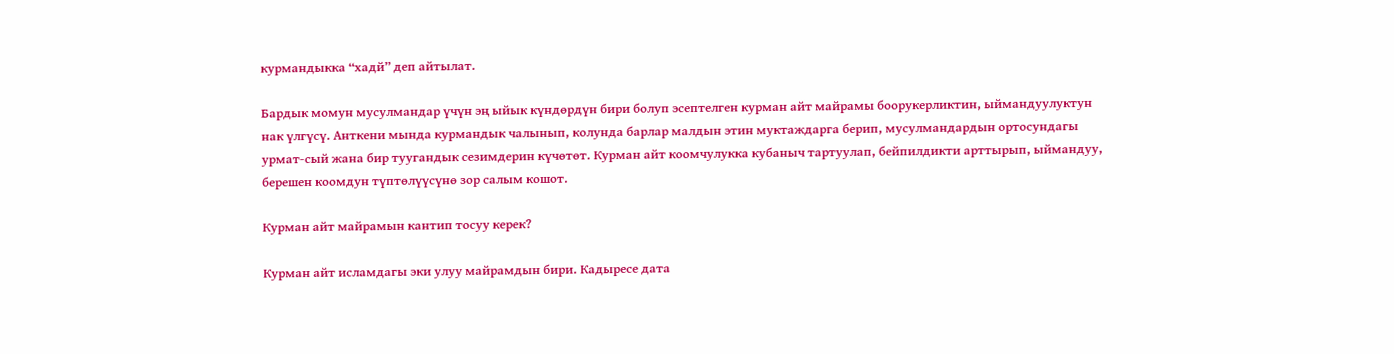курмандыкка “хадй” деп айтылат.

Бардык момун мусулмандар үчүн эң ыйык күндөрдүн бири болуп эсептелген курман айт майрамы боорукерликтин, ыймандуулуктун нак үлгүсү. Анткени мында курмандык чалынып, колунда барлар малдын этин муктаждарга берип, мусулмандардын ортосундагы урмат-сый жана бир туугандык сезимдерин күчөтөт. Курман айт коомчулукка кубаныч тартуулап, бейпилдикти арттырып, ыймандуу, берешен коомдун түптөлүүсүнө зор салым кошот.

Курман айт майрамын кантип тосуу керек?

Курман айт исламдагы эки улуу майрамдын бири. Кадыресе дата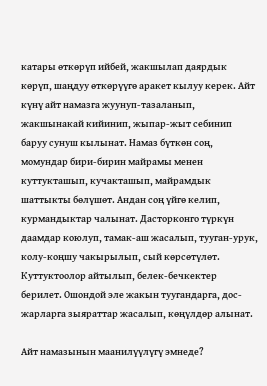катары өткөрүп ийбей, жакшылап даярдык көрүп, шаңдуу өткөрүүгө аракет кылуу керек. Айт күнү айт намазга жуунуп-тазаланып, жакшынакай кийинип, жыпар-жыт себинип баруу сунуш кылынат. Намаз бүткөн соң, момундар бири-бирин майрамы менен куттукташып, кучакташып, майрамдык шаттыкты бөлүшөт. Андан соң үйгө келип, курмандыктар чалынат. Дасторконго түркүн даамдар коюлуп, тамак-аш жасалып, тууган-урук, колу-коңшу чакырылып, сый көрсөтүлөт. Куттуктоолор айтылып, белек-бечкектер берилет. Ошондой эле жакын туугандарга, дос-жарларга зыяраттар жасалып, көңүлдөр алынат.

Айт намазынын маанилүүлүгү эмнеде?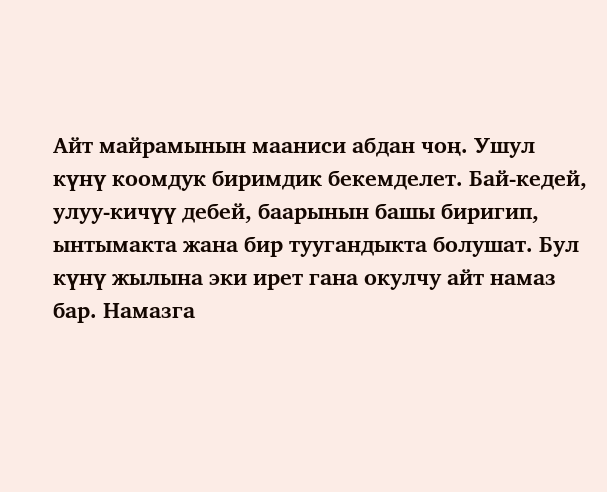Айт майрамынын мааниси абдан чоң. Ушул күнү коомдук биримдик бекемделет. Бай-кедей, улуу-кичүү дебей, баарынын башы биригип, ынтымакта жана бир туугандыкта болушат. Бул күнү жылына эки ирет гана окулчу айт намаз бар. Намазга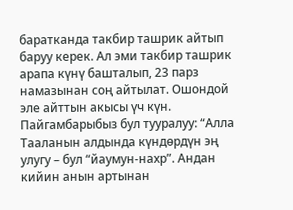баратканда такбир ташрик айтып баруу керек. Ал эми такбир ташрик арапа күнү башталып, 23 парз намазынан соң айтылат. Ошондой эле айттын акысы үч күн. Пайгамбарыбыз бул тууралуу: “Алла Тааланын алдында күндөрдүн эң улугу – бул “йаумун-нахр”. Андан кийин анын артынан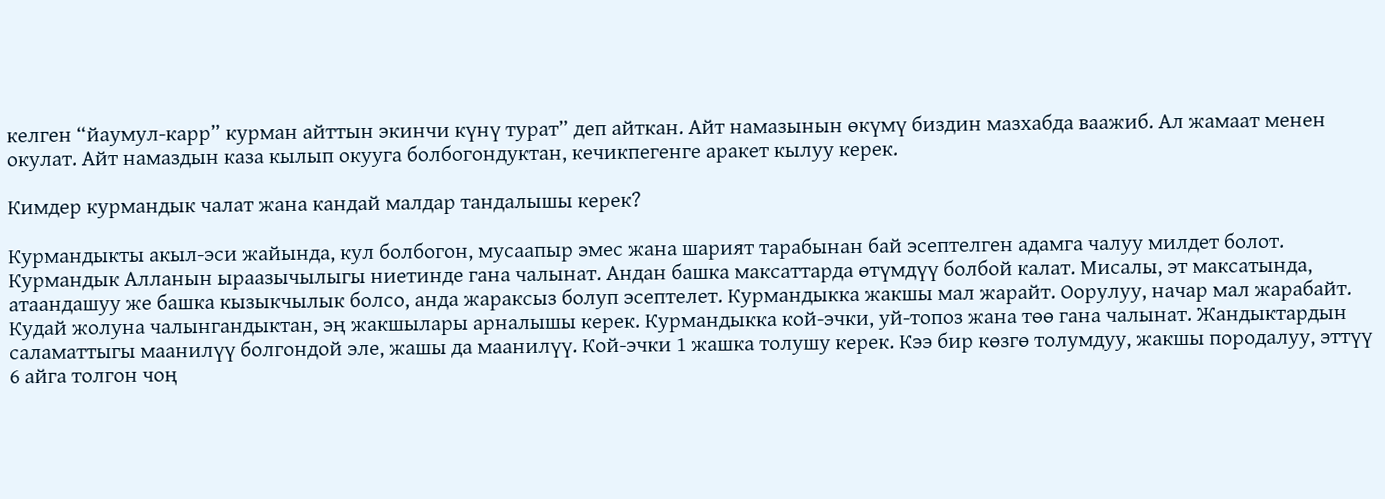келген “йаумул-карр” курман айттын экинчи күнү турат” деп айткан. Айт намазынын өкүмү биздин мазхабда ваажиб. Ал жамаат менен окулат. Айт намаздын каза кылып окууга болбогондуктан, кечикпегенге аракет кылуу керек.

Кимдер курмандык чалат жана кандай малдар тандалышы керек?

Курмандыкты акыл-эси жайында, кул болбогон, мусаапыр эмес жана шарият тарабынан бай эсептелген адамга чалуу милдет болот. Курмандык Алланын ыраазычылыгы ниетинде гана чалынат. Андан башка максаттарда өтүмдүү болбой калат. Мисалы, эт максатында, атаандашуу же башка кызыкчылык болсо, анда жараксыз болуп эсептелет. Курмандыкка жакшы мал жарайт. Оорулуу, начар мал жарабайт. Кудай жолуна чалынгандыктан, эң жакшылары арналышы керек. Курмандыкка кой-эчки, уй-топоз жана төө гана чалынат. Жандыктардын саламаттыгы маанилүү болгондой эле, жашы да маанилүү. Кой-эчки 1 жашка толушу керек. Кээ бир көзгө толумдуу, жакшы породалуу, эттүү 6 айга толгон чоң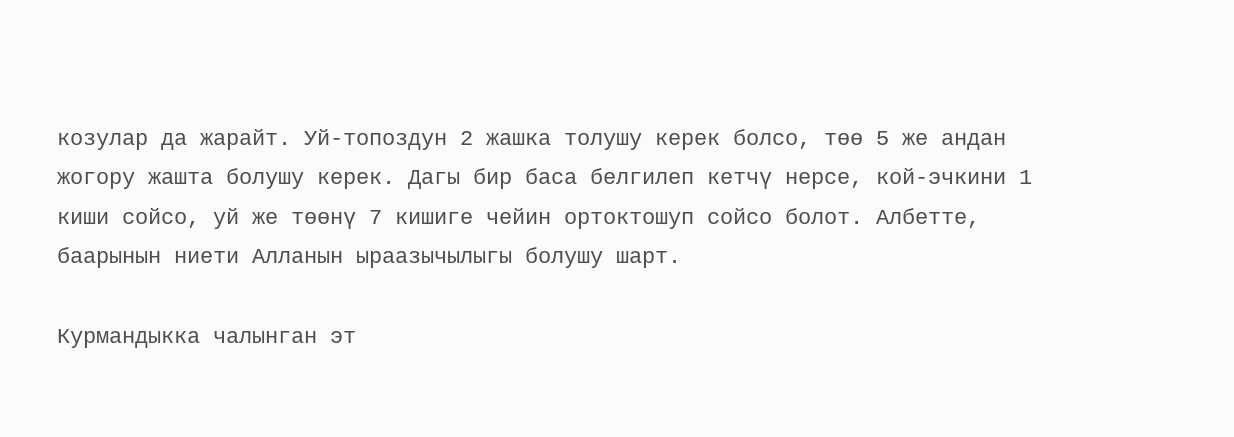козулар да жарайт. Уй-топоздун 2 жашка толушу керек болсо, төө 5 же андан жогору жашта болушу керек. Дагы бир баса белгилеп кетчү нерсе, кой-эчкини 1 киши сойсо, уй же төөнү 7 кишиге чейин ортоктошуп сойсо болот. Албетте, баарынын ниети Алланын ыраазычылыгы болушу шарт.

Курмандыкка чалынган эт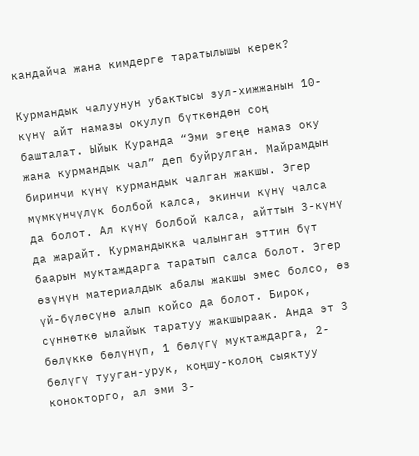кандайча жана кимдерге таратылышы керек?

Курмандык чалуунун убактысы зул-хижжанын 10-күнү айт намазы окулуп бүткөндөн соң башталат. Ыйык Куранда “Эми эгеңе намаз оку жана курмандык чал” деп буйрулган. Майрамдын биринчи күнү курмандык чалган жакшы. Эгер мүмкүнчүлүк болбой калса, экинчи күнү чалса да болот. Ал күнү болбой калса, айттын 3-күнү да жарайт. Курмандыкка чалынган эттин бүт баарын муктаждарга таратып салса болот. Эгер өзүнүн материалдык абалы жакшы эмес болсо, өз үй-бүлөсүнө алып койсо да болот. Бирок, сүннөткө ылайык таратуу жакшыраак. Анда эт 3 бөлүккө бөлүнүп, 1 бөлүгү муктаждарга, 2-бөлүгү тууган-урук, коңшу-колоң сыяктуу конокторго, ал эми 3-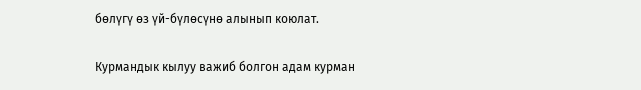бөлүгү өз үй-бүлөсүнө алынып коюлат.

Курмандык кылуу важиб болгон адам курман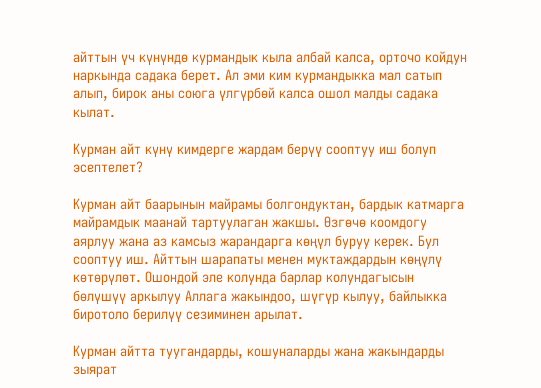айттын үч күнүндө курмандык кыла албай калса, орточо койдун наркында садака берет. Ал эми ким курмандыкка мал сатып алып, бирок аны союга үлгүрбөй калса ошол малды садака кылат.

Курман айт күнү кимдерге жардам берүү сооптуу иш болуп эсептелет?

Курман айт баарынын майрамы болгондуктан, бардык катмарга майрамдык маанай тартуулаган жакшы. Өзгөчө коомдогу аярлуу жана аз камсыз жарандарга көңүл буруу керек. Бул сооптуу иш. Айттын шарапаты менен муктаждардын көңүлү көтөрүлөт. Ошондой эле колунда барлар колундагысын бөлүшүү аркылуу Аллага жакындоо, шүгүр кылуу, байлыкка биротоло берилүү сезиминен арылат.

Курман айтта туугандарды, кошуналарды жана жакындарды зыярат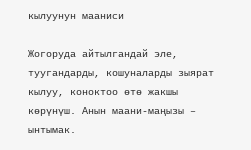кылуунун мааниси

Жогоруда айтылгандай эле, туугандарды, кошуналарды зыярат кылуу, коноктоо өтө жакшы көрүнүш. Анын маани-маңызы – ынтымак.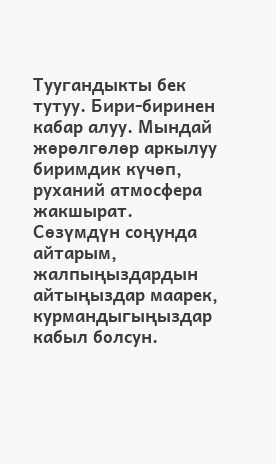Туугандыкты бек тутуу. Бири-биринен кабар алуу. Мындай жөрөлгөлөр аркылуу биримдик күчөп, руханий атмосфера жакшырат. Сөзүмдүн соңунда айтарым, жалпыңыздардын айтыңыздар маарек, курмандыгыңыздар кабыл болсун.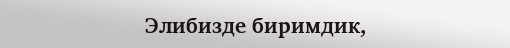Элибизде биримдик,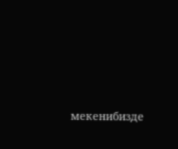мекенибизде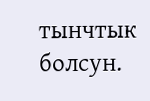тынчтык болсун.